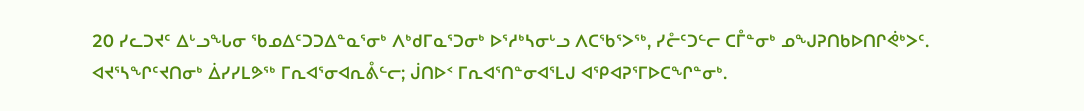20 ᓯᓚᑐᔪᑦ ᐃᒡᓗᖓᓂ ᖃᓄᐃᑦᑐᑐᐃᓐᓇᕐᓂᒃ ᐱᒃᑯᒥᓇᕐᑐᓂᒃ ᐅᕐᓱᒃᓴᓂᒡᓗ ᐱᑕᖃᕐᐳᖅ, ᓯᓔᑦᑐᓪᓕ ᑕᒤᓐᓂᒃ ᓄᖑᕈᑎᑲᐅᑎᒋᕚᒃᐳᑦ.
ᐊᔪᕐᓴᖏᑦᔪᑎᓂᒃ ᐄᓯᓯᒪᕗᖅ ᒥᕆᐊᕐᓂᐊᕆᕔᓪᓕ; ᒎᑎᐅᑉ ᒥᕆᐊᕐᑎᓐᓂᐊᕐᒪᒍ ᐊᕿᐊᕈᕐᒥᐅᑕᖏᓐᓂᒃ.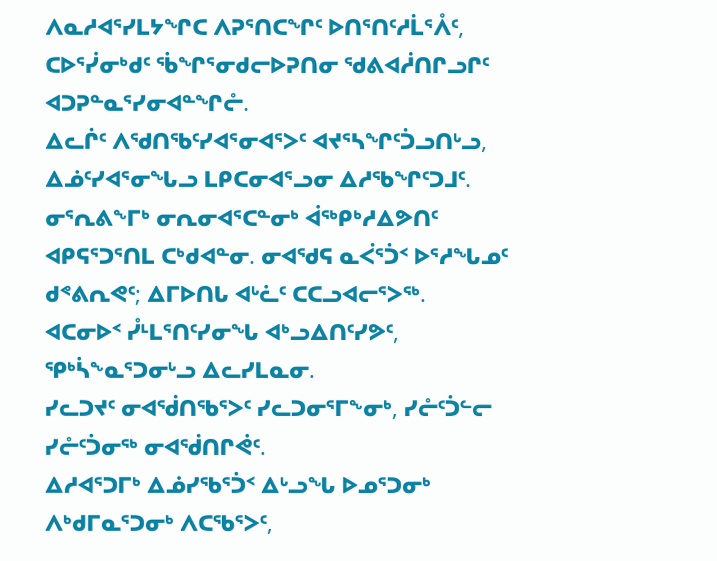ᐱᓇᓱᐊᕐᓯᒪᔭᖏᑕ ᐱᕈᕐᑎᑕᖏᑦ ᐅᑎᕐᑎᑦᓱᒫᕐᐰᑦ, ᑕᐅᕐᓰᓂᒃᑯᑦ ᖄᖏᕐᓂᑯᓕᐅᕈᑎᓂ ᖁᕕᐊᓲᑎᒋᓗᒋᑦ ᐊᑐᕈᓐᓇᕐᓯᓂᐊᓐᖏᓔ.
ᐃᓚᒌᑦ ᐱᖁᑎᖃᑦᓯᐊᕐᓂᐊᕐᐳᑦ ᐊᔪᕐᓴᖏᑦᑑᓗᑎᒡᓗ, ᐃᓅᑦᓯᐊᕐᓂᖓᓗ ᒪᑭᑕᓂᐊᕐᓗᓂ ᐃᓱᖃᖏᑦᑐᒧᑦ.
ᓂᕐᕆᕕᖕᒥᒃ ᓂᕆᓂᐊᕐᑕᓐᓂᒃ ᐋᖅᑭᒃᓱᐃᕗᑎᑦ ᐊᑭᕋᕐᑐᕐᑎᒪ ᑕᒃᑯᐊᓐᓂ. ᓂᐊᖁᕋ ᓇᐹᕐᑑᑉ ᐅᕐᓱᖓᓄᑦ ᑯᕝᕕᕆᕙᑦ; ᐃᒥᐅᑎᒐ ᐊᒡᓛᑦ ᑕᑕᓗᐊᓕᕐᐳᖅ.
ᐊᑕᓂᐅᑉ ᓮᒻᒪᕐᑎᑦᓯᓂᖓ ᐊᒃᓗᐃᑎᑦᓯᕗᑦ, ᕿᒃᓵᖕᓇᕐᑐᓂᒡᓗ ᐃᓚᓯᒪᓇᓂ.
ᓯᓚᑐᔪᑦ ᓂᐊᖂᑎᖃᕐᐳᑦ ᓯᓚᑐᓂᕐᒥᖕᓂᒃ, ᓯᓔᑦᑑᓪᓕ ᓯᓔᑦᑑᓂᖅ ᓂᐊᖂᑎᒋᕚᑦ.
ᐃᓱᐊᕐᑐᒥᒃ ᐃᓅᓯᖃᕐᑑᑉ ᐃᒡᓗᖓ ᐅᓄᕐᑐᓂᒃ ᐱᒃᑯᒥᓇᕐᑐᓂᒃ ᐱᑕᖃᕐᐳᑦ,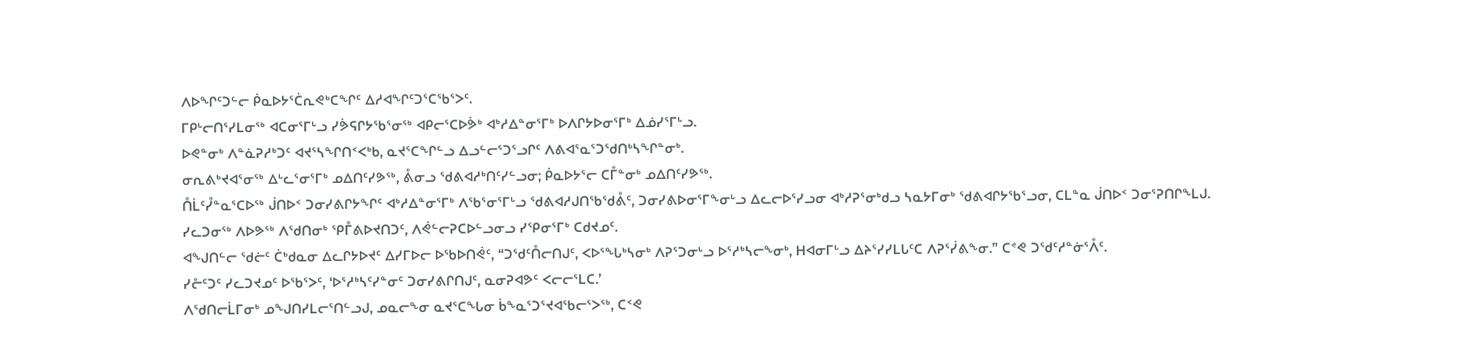ᐱᐅᖏᑦᑐᓪᓕ ᑮᓇᐅᔭᕐᑖᕆᕙᒃᑕᖏᑦ ᐃᓱᐊᖏᑦᑐᕐᑕᖃᕐᐳᑦ.
ᒥᑭᒡᓕᑎᕐᓯᒪᓂᖅ ᐊᑕᓂᕐᒥᒡᓗ ᓯᕘᕋᒋᔭᖃᕐᓂᖅ ᐊᑭᓕᕐᑕᐅᕘᒃ ᐊᒃᓱᐃᓐᓂᕐᒥᒃ ᐅᐱᒋᔭᐅᓂᕐᒥᒃ ᐃᓅᓯᕐᒥᒡᓗ.
ᐅᕙᓐᓂᒃ ᐱᓐᓈᕈᓱᒃᑐᑦ ᐊᔪᕐᓴᖏᑎᑉᐸᒃᑲ, ᓇᔪᕐᑕᖏᓪᓗ ᐃᓗᓪᓕᕐᑐᕐᓗᒋᑦ ᐱᕕᐊᕐᓇᕐᑐᖁᑎᒃᓴᖏᓐᓂᒃ.
ᓂᕆᕕᒃᔪᐊᕐᓂᖅ ᐃᒡᓚᕐᓂᕐᒥᒃ ᓄᐃᑎᑦᓯᕗᖅ, ᕔᓂᓗ ᖁᕕᐊᓱᒃᑎᑦᓯᓪᓗᓂ; ᑮᓇᐅᔭᕐᓕ ᑕᒤᓐᓂᒃ ᓄᐃᑎᑦᓯᕗᖅ.
ᑍᒫᑦᓮᓐᓇᕐᑕᐅᖅ ᒎᑎᐅᑉ ᑐᓂᓯᕕᒋᔭᖏᑦ ᐊᒃᓱᐃᓐᓂᕐᒥᒃ ᐱᖃᕐᓂᕐᒥᒡᓗ ᖁᕕᐊᓱᒍᑎᖃᖁᕔᑦ, ᑐᓂᓯᕕᐅᓂᕐᒥᖕᓂᒡᓗ ᐃᓚᓕᐅᕐᓯᓗᓂ ᐊᒃᓱᕈᕐᓂᒃᑯᓗ ᓴᓇᔭᒥᓂᒃ ᖁᕕᐊᒋᔭᖃᕐᓗᓂ, ᑕᒪᓐᓇ ᒎᑎᐅᑉ ᑐᓂᕐᕈᑎᒋᖕᒪᒍ.
ᓯᓚᑐᓂᖅ ᐱᐅᕗᖅ ᐱᖁᑎᓂᒃ ᕿᒤᕕᐅᔪᑎᑐᑦ, ᐱᕚᓪᓕᕈᑕᐅᓪᓗᓂᓗ ᓯᕿᓂᕐᒥᒃ ᑕᑯᔪᓄᑦ.
ᐊᖑᑎᓪᓕ ᖁᓖᑦ ᑖᒃᑯᓇᓂ ᐃᓚᒋᔭᐅᔪᑦ ᐃᓯᒥᐅᓕ ᐅᖃᐅᑎᕚᑦ, “ᑐᖁᑦᑍᓕᑎᒍᑦ, ᐸᐅᕐᖓᒃᓴᓂᒃ ᐱᕈᕐᑐᓂᒡᓗ ᐅᕐᓱᒃᓴᓕᖕᓂᒃ, ᕼᐊᓂᒥᒡᓗ ᐃᔨᕐᓯᓯᒪᒐᑦᑕ ᐱᕈᕐᓰᕕᖕᓂ.” ᑕᕝᕙ ᑐᖁᑦᓱᓐᓃᕐᐰᑦ.
ᓯᓔᑦᑐᑦ ᓯᓚᑐᔪᓄᑦ ᐅᖃᕐᐳᑦ, ‘ᐅᕐᓱᒃᓴᑦᓯᓐᓂᑦ ᑐᓂᓯᕕᒋᑎᒍᑦ, ᓇᓂᕈᐊᕗᑦ ᐸᓕᓕᕐᒪᑕ.’
ᐱᖁᑎᓕᒫᒥᓂᒃ ᓄᖑᑎᓯᒪᓕᕐᑎᓪᓗᒍ, ᓄᓇᓕᖕᓂ ᓇᔪᕐᑕᖓᓂ ᑳᖕᓇᕐᑐᕐᔪᐊᖃᓕᕐᐳᖅ, ᑕᑉᕙ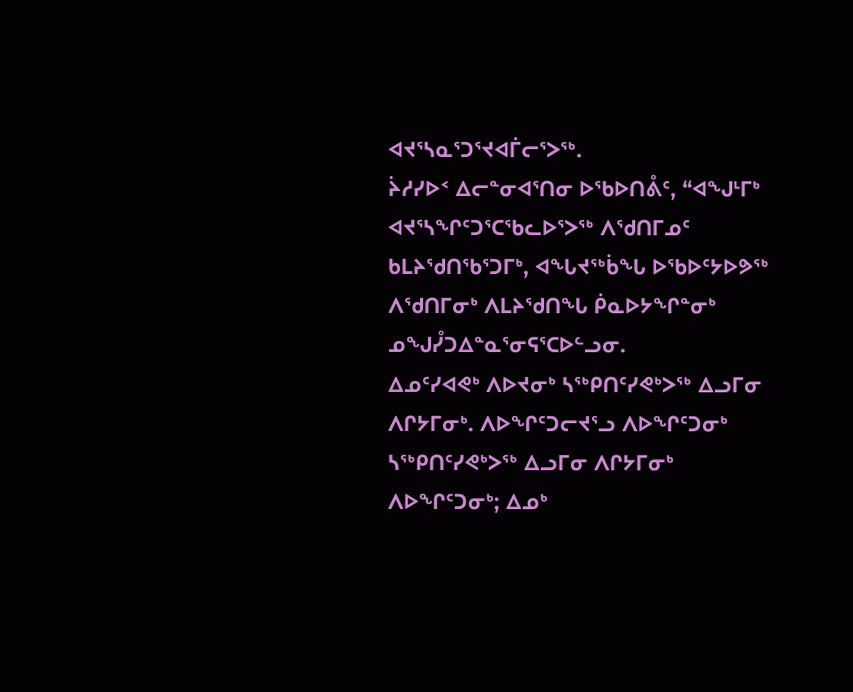ᐊᔪᕐᓴᓇᕐᑐᕐᔪᐊᒦᓕᕐᐳᖅ.
ᔩᓱᓯᐅᑉ ᐃᓕᓐᓂᐊᕐᑎᓂ ᐅᖃᐅᑎᕔᑦ, “ᐊᖑᒻᒥᒃ ᐊᔪᕐᓴᖏᑦᑐᕐᑕᖃᓚᐅᕐᐳᖅ ᐱᖁᑎᒥᓄᑦ ᑲᒪᔨᖁᑎᖃᕐᑐᒥᒃ, ᐊᖓᔪᖅᑳᖓ ᐅᖃᐅᑦᔭᐅᕗᖅ ᐱᖁᑎᒥᓂᒃ ᐱᒪᔨᖁᑎᖓ ᑮᓇᐅᔭᖏᓐᓂᒃ ᓄᖑᓮᑐᐃᓐᓇᕐᓂᕋᕐᑕᐅᓪᓗᓂ.
ᐃᓄᑦᓯᐊᕙᒃ ᐱᐅᔪᓂᒃ ᓴᖅᑭᑎᑦᓯᕙᒃᐳᖅ ᐃᓗᒥᓂ ᐱᒋᔭᒥᓂᒃ. ᐱᐅᖏᑦᑐᓕᔪᕐᓗ ᐱᐅᖏᑦᑐᓂᒃ ᓴᖅᑭᑎᑦᓯᕙᒃᐳᖅ ᐃᓗᒥᓂ ᐱᒋᔭᒥᓂᒃ ᐱᐅᖏᑦᑐᓂᒃ; ᐃᓄᒃ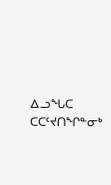ᐃᓗᖓᑕ ᑕᑕᑦᔪᑎᖏᓐᓂᒃ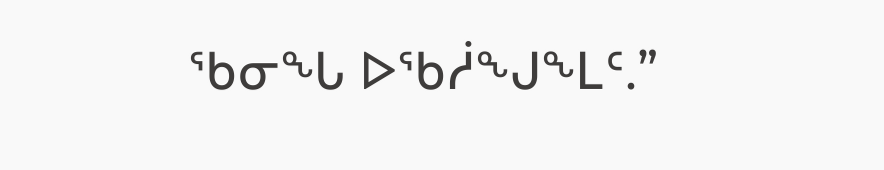ᖃᓂᖓ ᐅᖃᓲᖑᖕᒪᑦ.”